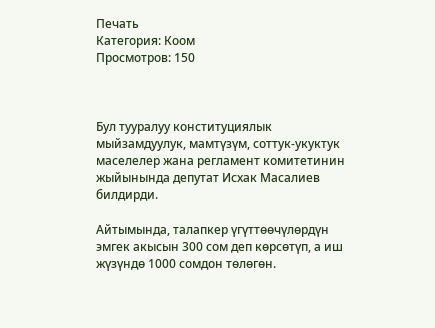Печать
Категория: Коом
Просмотров: 150



Бул тууралуу конституциялык мыйзамдуулук, мамтүзүм, соттук-укуктук маселелер жана регламент комитетинин жыйынында депутат Исхак Масалиев билдирди.

Айтымында, талапкер үгүттөөчүлөрдүн эмгек акысын 300 сом деп көрсөтүп, а иш жүзүндө 1000 сомдон төлөгөн.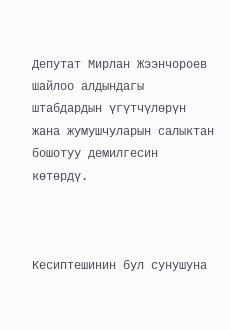Депутат Мирлан Жээнчороев шайлоо алдындагы штабдардын үгүтчүлөрүн жана жумушчуларын салыктан бошотуу демилгесин көтөрдү.



Кесиптешинин бул сунушуна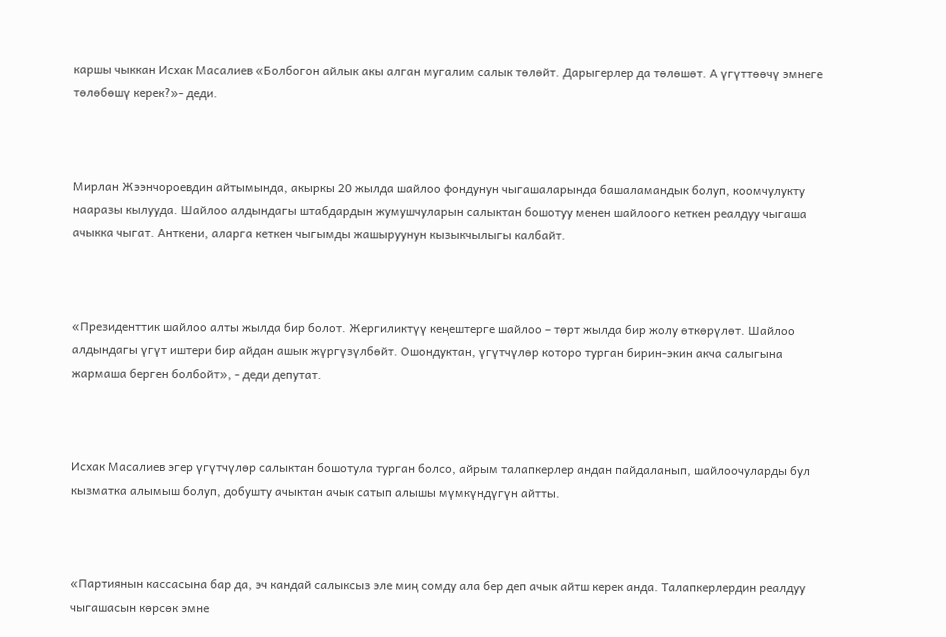каршы чыккан Исхак Масалиев «Болбогон айлык акы алган мугалим салык төлөйт. Дарыгерлер да төлөшөт. А үгүттөөчү эмнеге төлөбөшү керек?»- деди.



Мирлан Жээнчороевдин айтымында, акыркы 20 жылда шайлоо фондунун чыгашаларында башаламандык болуп, коомчулукту нааразы кылууда. Шайлоо алдындагы штабдардын жумушчуларын салыктан бошотуу менен шайлоого кеткен реалдуу чыгаша ачыкка чыгат. Анткени, аларга кеткен чыгымды жашыруунун кызыкчылыгы калбайт.



«Президенттик шайлоо алты жылда бир болот. Жергиликтүү кеңештерге шайлоо – төрт жылда бир жолу өткөрүлөт. Шайлоо алдындагы үгүт иштери бир айдан ашык жүргүзүлбөйт. Ошондуктан, үгүтчүлөр которо турган бирин-экин акча салыгына жармаша берген болбойт», - деди депутат.



Исхак Масалиев эгер үгүтчүлөр салыктан бошотула турган болсо, айрым талапкерлер андан пайдаланып, шайлоочуларды бул кызматка алымыш болуп, добушту ачыктан ачык сатып алышы мүмкүндүгүн айтты.



«Партиянын кассасына бар да, эч кандай салыксыз эле миң сомду ала бер деп ачык айтш керек анда. Талапкерлердин реалдуу чыгашасын көрсөк эмне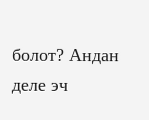болот? Андан деле эч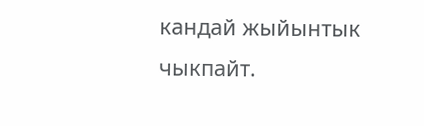кандай жыйынтык чыкпайт.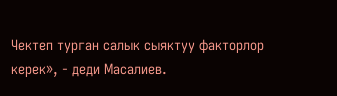Чектеп турган салык сыяктуу факторлор керек», - деди Масалиев.